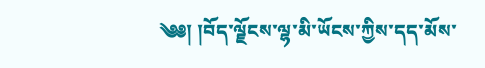༄༅། །བོད་ལྗོངས་ལྷ་མི་ཡོངས་ཀྱིས་དད་མོས་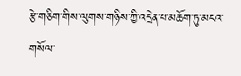རྩེ་གཅིག་གིས་ལུགས་གཉིས་ཀྱི་འདྲེན་པ་མཆོག་ཏུ་མངའ་གསོལ་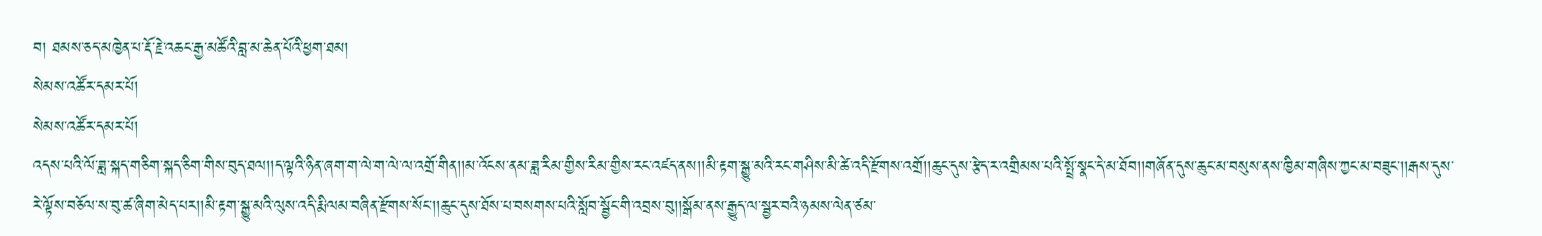བ། ཐམས་ཅད་མཁྱེན་པ་རྡོ་རྗེ་འཆང་རྒྱ་མཚོའི་བླ་མ་ཆེན་པོའི་ཕྱག་ཐམ།
སེམས་འཚོར་དམར་པོ།
སེམས་འཚོར་དམར་པོ།
འདས་པའི་ལོ་ཟླ་སྐད་གཅིག་སྐད་ཅིག་གིས་བུད་ཐལ།།ད་ལྟའི་ཉིན་ཞག་ག་ལེ་ག་ལེ་ལ་འགྲོ་གིན།།མ་འོངས་ནམ་ཟླ་རིམ་གྱིས་རིམ་གྱིས་རང་འཛད་ནས།།མི་རྟག་སྒྱུ་མའི་རང་གཤིས་མི་ཚེ་འདི་རྫོགས་འགྲོ།།ཆུང་དུས་རྩེད་ར་འགྲིམས་པའི་སྤྲོ་སྣང་དེ་མ་ཐོབ།།གཞོན་དུས་ཆུང་མ་བསུས་ནས་ཁྱིམ་གཞིས་ཀྱང་མ་བཟུང་།།རྒས་དུས་རེ་ལྟོས་བཅོལ་ས་བུ་ཚ་ཞིག་མེད་པར།།མི་རྟག་སྒྱུ་མའི་ལུས་འདི་རྨི་ལམ་བཞིན་རྫོགས་སོང་།།ཆུང་དུས་ཐོས་པ་བསགས་པའི་སློབ་སྦྱོང་གི་འབྲས་བུ།།སྒོམ་ནས་རྒྱུད་ལ་སྦྱར་བའི་ཉམས་ལེན་ཙམ་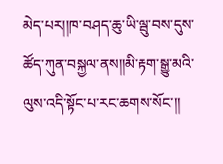མེད་པར།།ཁ་བཤད་ཆུ་ཡི་ལྦུ་བས་དུས་ཚོད་ཀུན་བསྐྱལ་ནས།།མི་རྟག་སྒྱུ་མའི་ལུས་འདི་སྟོང་པ་རང་ཆགས་སོང་།།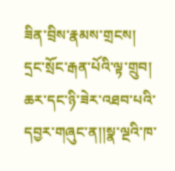ཟིན་བྲིས་རྣམས་གྲངས།
དྲང་སྲོང་རྒན་པོའི་ལྟ་གྲུབ།
ཆར་དང་ཉི་ཟེར་འཐབ་པའི་དབྱར་གཞུང་ན།།སྣ་ལྔའི་ཁ་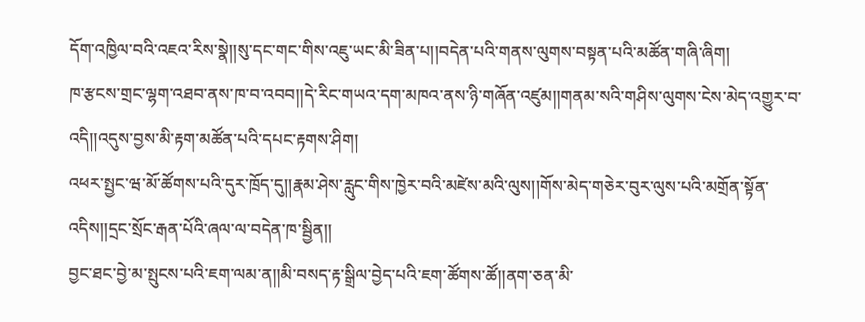དོག་འཁྱིལ་བའི་འཇའ་རིས་སྣེ།།སུ་དང་གང་གིས་འཇུ་ཡང་མི་ཟིན་པ།།བདེན་པའི་གནས་ལུགས་བསྟན་པའི་མཚོན་གཞི་ཞིག།
ཁ་རྩངས་གྲང་ལྷག་འཐབ་ནས་ཁ་བ་འབབ།།དེ་རིང་གཡའ་དག་མཁའ་ནས་ཉི་གཞོན་འཛུམ།།གནམ་སའི་གཤིས་ལུགས་ངེས་མེད་འགྱུར་བ་འདི།།འདུས་བྱས་མི་རྟག་མཚོན་པའི་དཔང་རྟགས་ཤིག།
འཕར་སྤྱང་ཝ་མོ་ཚོགས་པའི་དུར་ཁྲོད་དུ།།རྣམ་ཤེས་རླུང་གིས་ཁྱེར་བའི་མཛེས་མའི་ལུས།།གོས་མེད་གཅེར་བུར་ལུས་པའི་མགྲོན་སྟོན་འདིས།།དྲང་སྲོང་རྒན་པོའི་ཞལ་ལ་བདེན་ཁ་སྦྱིན།།
བྱང་ཐང་བྱེ་མ་སྤུངས་པའི་ཇག་ལམ་ན།།མི་བསད་རྟ་སྒྲིལ་བྱེད་པའི་ཇག་ཚོགས་ཚོ།།ནག་ཅན་མི་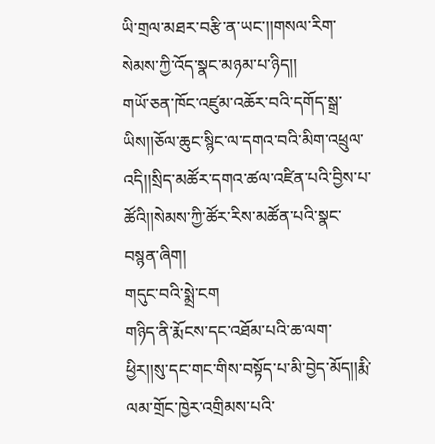ཡི་གྲལ་མཐར་བརྩི་ན་ཡང་།།གསལ་རིག་སེམས་ཀྱི་འོད་སྣང་མཉམ་པ་ཉིད།།
གཡོ་ཅན་ཁོང་འཛུམ་འཆོར་བའི་དགོད་སྒྲ་ཡིས།།ཅོལ་ཆུང་སྙིང་ལ་དགའ་བའི་མིག་འཕྲུལ་འདི།།སྲིད་མཚོར་དགའ་ཚལ་འཛིན་པའི་བྱིས་པ་ཚོའི།།སེམས་ཀྱི་ཚོར་རིས་མཚོན་པའི་སྣང་བསྙན་ཞིག།
གདུང་བའི་སྨྲེ་ངག
གཉིད་ནི་རྨོངས་དང་འཐོམ་པའི་ཆ་ལག་ཕྱིར།།སུ་དང་གང་གིས་བསྟོད་པ་མི་བྱེད་མོད།།རྨི་ལམ་གྲོང་ཁྱེར་འགྲིམས་པའི་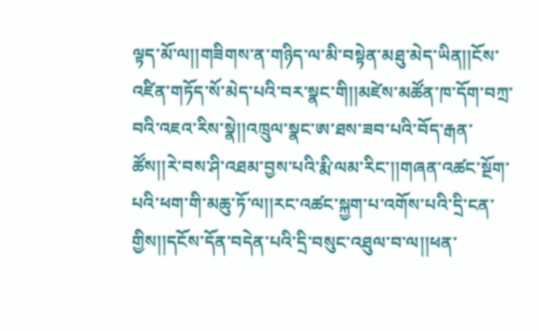ལྟད་མོ་ལ།།གཟིགས་ན་གཉིད་ལ་མི་བསྟེན་མཐུ་མེད་ཡིན།།ངོས་འཛིན་གཏོད་སོ་མེད་པའི་བར་སྣང་གི།།མཛེས་མཚོན་ཁ་དོག་བཀྲ་བའི་འཇའ་རིས་སྣེ།།འཁྲུལ་སྣང་ཨ་ཐས་ཟབ་པའི་བོད་རྒན་ཚོས།།རེ་བས་ཤི་འཐམ་བྱས་པའི་རྨི་ལམ་རིང་།།གཞན་འཚང་སྔོག་པའི་ཕག་གི་མཆུ་ཏོ་ལ།།རང་འཚང་སྐྱག་པ་འགོས་པའི་དྲི་ངན་གྱིས།།དངོས་དོན་བདེན་པའི་དྲི་བསུང་འཐུལ་བ་ལ།།ཕན་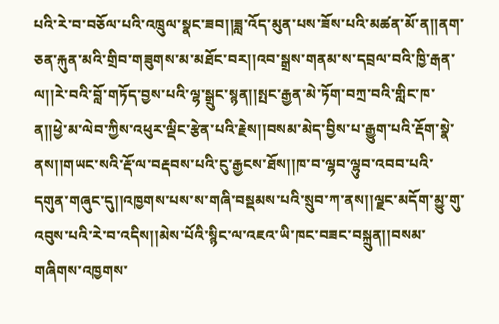པའི་རེ་བ་བཅོལ་པའི་འཁྲུལ་སྣང་ཟབ།།ཟླ་འོད་མུན་པས་ཟོས་པའི་མཚན་མོ་ན།།ནག་ཅན་རྐུན་མའི་གྲིབ་གཟུགས་མ་མཐོང་བར།།འབ་སྒྲས་གནམ་ས་དབྲལ་བའི་ཁྱི་རྒན་ལ།།རེ་བའི་བློ་གཏོད་བྱས་པའི་ལྷ་སྒྲུང་སྙན།།སྤང་རྒྱན་མེ་ཏོག་བཀྲ་བའི་གླིང་ཁ་ན།།ཕྱེ་མ་ལེབ་ཀྱིས་འཕུར་ལྡིང་རྩེན་པའི་རྗེས།།བསམ་མེད་བྱིས་པ་རྒྱུག་པའི་རྡོག་སྣེ་ནས།།གཡང་སའི་རྡོ་ལ་བརྡབས་པའི་ངུ་རྒྱངས་ཐོས།།ཁ་བ་ལྷབ་ལྷུབ་འབབ་པའི་དགུན་གཞུང་དུ།།འཁྱགས་པས་ས་གཞི་བསྡམས་པའི་སྲུབ་ཀ་ནས།།ལྗང་མདོག་མྱུ་གུ་འབུས་པའི་རེ་བ་འདིས།།མེས་པོའི་སྙིང་ལ་འཇའ་ཡི་ཁང་བཟང་བསྐྲུན།།བསམ་གཞིགས་འཁྱགས་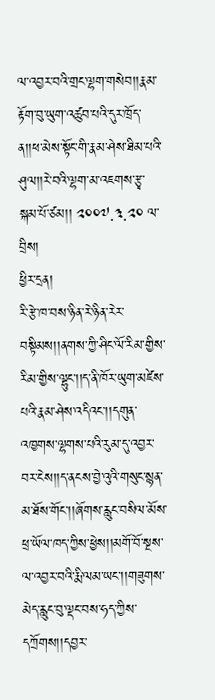ལ་འབྱར་བའི་གྲང་ལྷག་གསེབ།།རྣམ་རྟོག་བུ་ཡུག་འཚུབ་པའི་དུར་ཁྲོད་ན།།ཕ་མེས་སྟོང་གི་རྣམ་ཤེས་ཐིམ་པའི་ཤུལ།།རེ་བའི་ལྷག་མ་འཇགས་རྩྭ་སྐམ་པོ་ཙམ།། ༢༠༠༧.༣.༢༠ ལ་བྲིས།
ཕྱིར་དྲན།
རི་རྩེ་ཁ་བས་ཉིན་རེ་ཉིན་རེར་བསྟིམས།།ནགས་ཀྱི་ཤིང་ལོ་རིམ་གྱིས་རིམ་གྱིས་ལྷུང་།།ད་ནི་ཁོར་ཡུག་མཛེས་པའི་རྣམ་ཤེས་འདིའང་།།དགུན་འཁྱགས་ལྷགས་པའི་རུམ་དུ་འབྱར་བར་ངེས།།ད་ནངས་བྱེ་འུའི་གསུང་སྙན་མ་ཐོས་གོང་།།ཞོགས་རླུང་བསིལ་མོས་ཕྲ་ཡོལ་ཁད་ཀྱིས་ཕྱེས།།མགོ་བོ་སྔས་ལ་འབྱར་བའི་རྨི་ལམ་ཡང་།།གཟུགས་མེད་རླུང་བུ་ལྡང་བས་ཧད་ཀྱིས་དཀྲོགས།།དབྱར་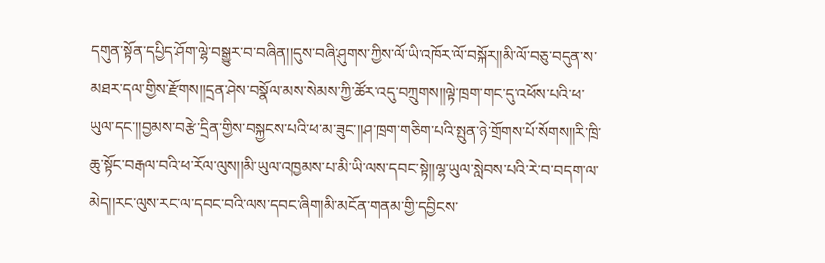དགུན་སྟོན་དཔྱིད་ཤོག་ལྷེ་བསྒྱུར་བ་བཞིན།།དུས་བཞི་ཤུགས་ཀྱིས་ལོ་ཡི་འཁོར་ལོ་བསྐོར།།མི་ལོ་བཅུ་བདུན་ས་མཐར་དལ་གྱིས་རྫོགས།།དྲན་ཤེས་བསྣོལ་མས་སེམས་ཀྱི་ཚོར་འདུ་བཀྲུགས།།ལྟེ་ཁྲག་གང་དུ་འཕོས་པའི་ཕ་ཡུལ་དང་།།བྱམས་བརྩེ་དྲིན་གྱིས་བསྐྱངས་པའི་ཕ་མ་ཟུང་།།ཤ་ཁྲག་གཅིག་པའི་སྤུན་ཉེ་གྲོགས་པོ་སོགས།།རི་ཁྲི་ཆུ་སྟོང་བརྒལ་བའི་ཕ་རོལ་ལུས།།མི་ཡུལ་འཁྱམས་པ་མི་ཡི་ལས་དབང་སྟེ།།ལྷ་ཡུལ་སླེབས་པའི་རེ་བ་བདག་ལ་མེད།།རང་ལུས་རང་ལ་དབང་བའི་ལས་དབང་ཞིག།མི་མངོན་གནམ་གྱི་དབྱིངས་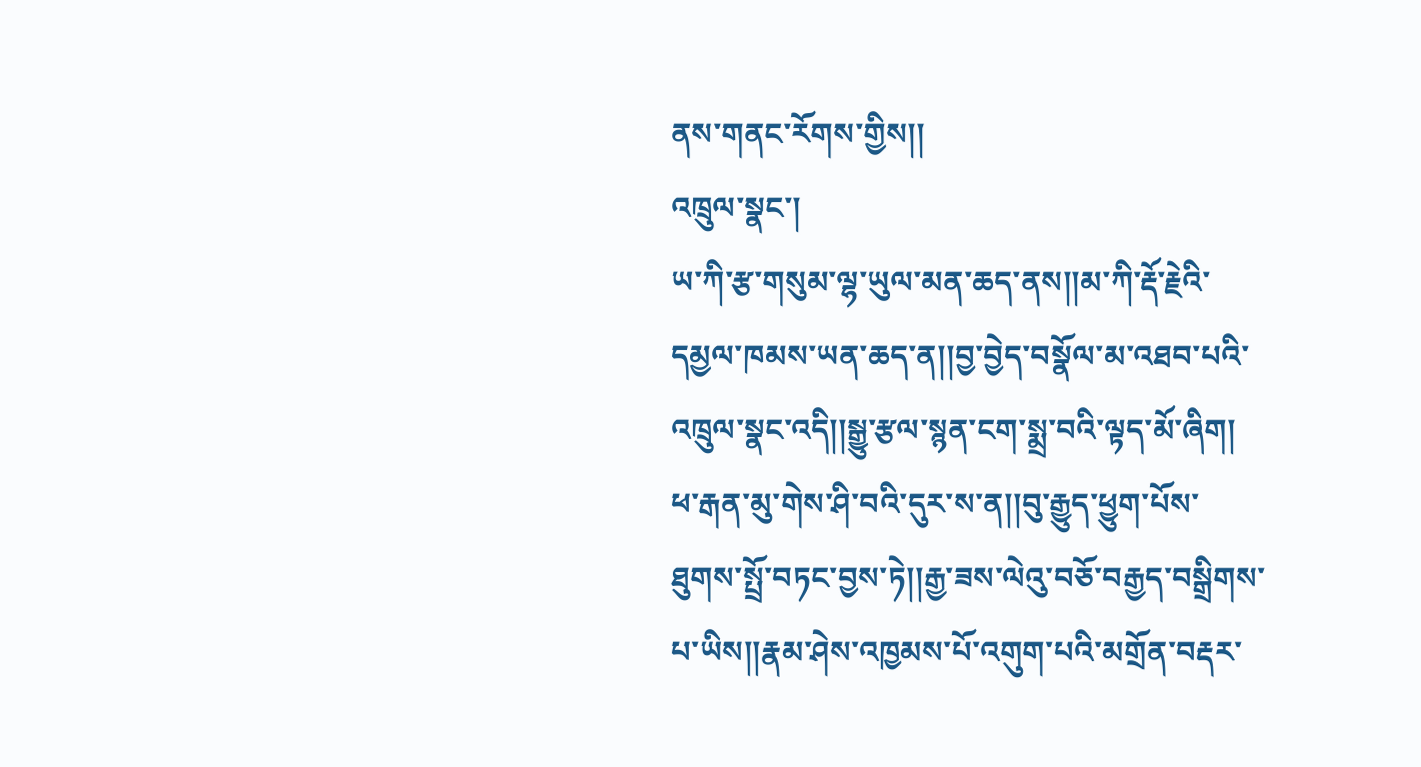ནས་གནང་རོགས་གྱིས།།
འཁྲུལ་སྣང་།
ཡ་ཀི་རྩ་གསུམ་ལྷ་ཡུལ་མན་ཆད་ནས།།མ་ཀི་རྡོ་རྗེའི་དམྱལ་ཁམས་ཡན་ཆད་ན།།བྱ་བྱེད་བསྣོལ་མ་འཐབ་པའི་འཁྲུལ་སྣང་འདི།།སྒྱུ་རྩལ་སྙན་ངག་སྨྲ་བའི་ལྟད་མོ་ཞིག།
ཕ་རྒན་མུ་གེས་ཤི་བའི་དུར་ས་ན།།བུ་རྒྱུད་ཕྱུག་པོས་ཐུགས་སྤྲོ་བཏང་བྱས་ཏེ།།རྒྱ་ཟས་ལེའུ་བཅོ་བརྒྱད་བསྒྲིགས་པ་ཡིས།།རྣམ་ཤེས་འཁྱམས་པོ་འགུག་པའི་མགྲོན་བརྡར་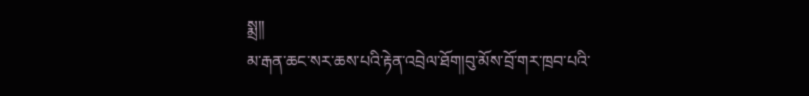སྨྲ།།
མ་རྒན་ཆང་སར་ཆས་པའི་རྟེན་འབྲེལ་ཐོག།བུ་མོས་བྲོ་གར་ཁྲབ་པའི་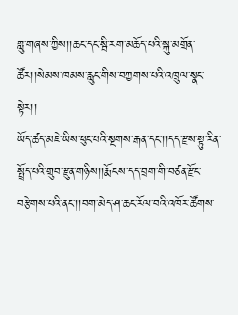གླུ་གཞས་ཀྱིས།།ཆང་དང་སྦི་རག་མཆོད་པའི་སྐུ་མགྲོན་ཚོར།།སེམས་ཁམས་རླུང་གིས་བཀྱགས་པའི་འཁྲུལ་སྣང་སྟེར།།
ཡོད་ཚད་མཇེ་ཡིས་ཕུང་པའི་སྔགས་རྒན་དང་།།དད་རྫས་སྟུ་རིན་སྤྲོད་པའི་གྲུབ་རྫུན་གཉིས།།རྨོངས་དད་བྲག་གི་བཙན་རྫོང་བརྩེགས་པའི་ནང་།།བག་མེད་ཤ་ཆང་རོལ་བའི་འཁོར་ཚོགས་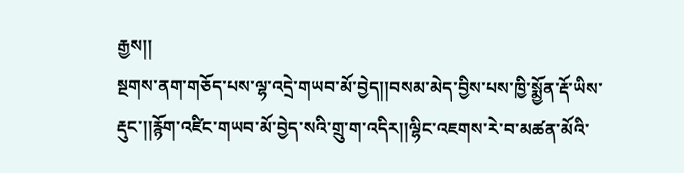རྒྱས།།
སྔགས་ནག་གཅོད་པས་ལྷ་འདྲེ་གཡབ་མོ་བྱེད།།བསམ་མེད་བྱིས་པས་ཁྱི་སྨྱོན་རྡོ་ཡིས་རྡུང་།།རྙོག་འཛིང་གཡབ་མོ་བྱེད་སའི་གྲུ་ག་འདིར།།ལྷིང་འཇགས་རེ་བ་མཚན་མོའི་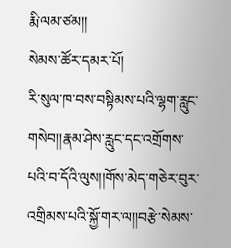རྨི་ལམ་ཙམ།།
སེམས་ཚོར་དམར་པོ།
རི་སུལ་ཁ་བས་བསྟིམས་པའི་ལྷག་རླུང་གསེབ།།རྣམ་ཤེས་རླུང་དང་འགྲོགས་པའི་བ་དོའི་ལུས།།གོས་མེད་གཅེར་བུར་འགྲིམས་པའི་སྐྱོ་གར་ལ།།བརྩེ་སེམས་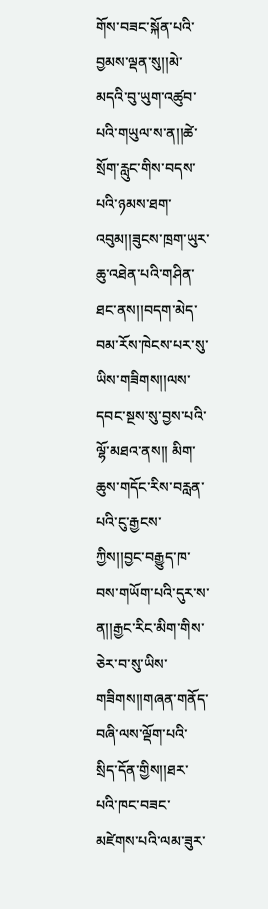གོས་བཟང་སྐོན་པའི་བྱམས་ལྡན་སུ།།མེ་མདའི་བུ་ཡུག་འཚུབ་པའི་གཡུལ་ས་ན།།ཚེ་སྲོག་རླུང་གིས་བདས་པའི་ཉམས་ཐག་འབུམ།།ཟུངས་ཁྲག་ཡུར་ཆུ་འཐེན་པའི་གཤིན་ཐང་ནས།།བདག་མེད་བམ་རོས་ཁེངས་པར་སུ་ཡིས་གཟིགས།།ལས་དབང་སྔས་སུ་བྱས་པའི་ལྷོ་མཐའ་ནས།། མིག་ཆུས་གདོང་རིས་བརླན་པའི་ངུ་རྒྱངས་ཀྱིས།།བྱང་བརྒྱུད་ཁ་བས་གཡོག་པའི་དུར་ས་ན།།རྒྱང་རིང་མིག་གིས་ཅེར་བ་སུ་ཡིས་གཟིགས།།གཞན་གནོད་བཞི་ལས་ལྡོག་པའི་སྲིད་དོན་གྱིས།།ཐར་པའི་ཁང་བཟང་མཛེགས་པའི་ལམ་ཟུར་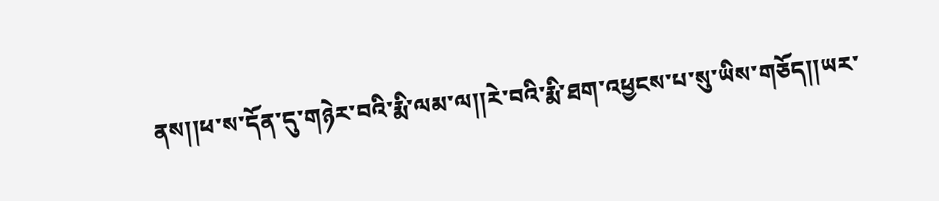ནས།།ཕ་ས་དོན་དུ་གཉེར་བའི་རྨི་ལམ་ལ།།རེ་བའི་རྨི་ཐག་འཕྱངས་པ་སུ་ཡིས་གཅོད།།ཡར་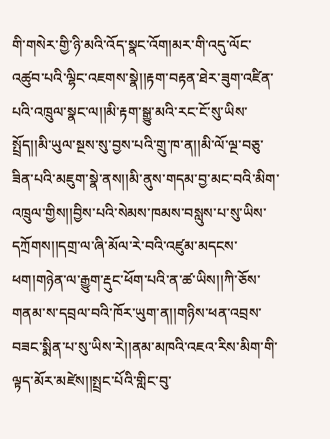གི་གསེར་གྱི་ཉི་མའི་འོད་སྣང་འོག།མར་གི་འདུ་ལོང་འཚུབ་པའི་ལྷིང་འཇགས་སྣེ།།རྟག་བརྟན་ཐེར་ཟུག་འཛིན་པའི་འཁྲུལ་སྣང་ལ།།མི་རྟག་སྒྱུ་མའི་རང་ངོ་སུ་ཡིས་སྤྲོད།།མི་ཡུལ་སྔས་སུ་བྱས་པའི་གྲུ་ཁ་ན།།མི་ལོ་ལྔ་བཅུ་ཟིན་པའི་མཇུག་སྣེ་ནས།།མི་ནུས་གདམ་བྱ་མང་བའི་མིག་འཁྲུལ་གྱིས།།བྱིས་པའི་སེམས་ཁམས་བསླུས་པ་སུ་ཡིས་དཀྲོགས།།དགྲ་ལ་ཞི་མོལ་རེ་བའི་འཛུམ་མདངས་ཕག།གཉེན་ལ་རྒྱུག་རྡུང་ཕོག་པའི་ན་ཚ་ཡིས།།ཀི་ཅོས་གནམ་ས་དབྲལ་བའི་ཁོར་ཡུག་ན།།གཉིས་ཕན་འབྲས་བཟང་སྨིན་པ་སུ་ཡིས་རེ།།ནམ་མཁའི་འཇའ་རིས་མིག་གི་ལྟད་མོར་མཛེས།།སྤྲང་པོའི་གླིང་བུ་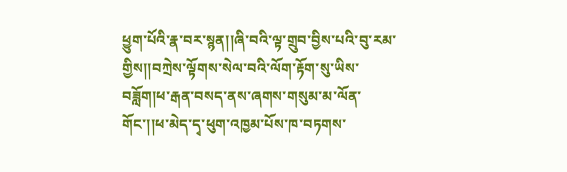ཕྱུག་པོའི་རྣ་བར་སྙན།།ཞི་བའི་ལྟ་གྲུབ་བྱིས་པའི་བུ་རམ་གྱིས།།བཀྲེས་ལྟོགས་སེལ་བའི་ལོག་རྟོག་སུ་ཡིས་བཟློག།ཕ་རྒན་བསད་ནས་ཞགས་གསུམ་མ་ལོན་གོང་།།ཕ་མེད་དྭ་ཕུག་འཁྱམ་པོས་ཁ་བཏགས་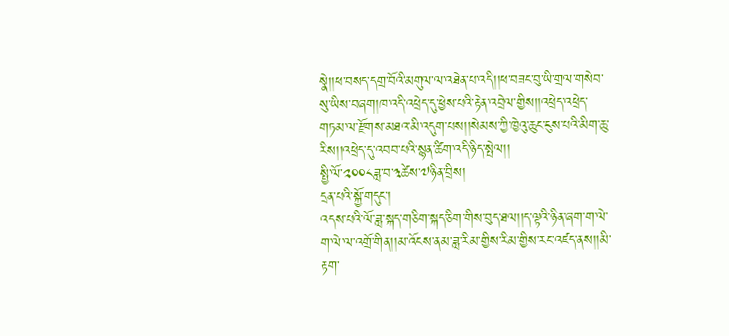སྣེ།།ཕ་བསད་དགྲ་བོའི་མགུལ་ལ་འཐེན་པ་འདི།།ཕ་བཟང་བུ་ཡི་གྲལ་གསེབ་སུ་ཡིས་བཞག།ཁ་འདི་འཕྲེད་དུ་ཕྱེས་པའི་རྟེན་འབྲེལ་གྱིས།།འཕྲེད་འཕྲེད་གཏམ་ལ་རྫོགས་མཐའ་མི་འདུག་པས།།སེམས་ཀྱི་ཁྱེའུ་ཆུང་ངུས་པའི་མིག་ཆུ་རིས།།འཕྲེད་དུ་འབབ་པའི་སྙན་ཚིག་འདི་ཉིད་སྤེལ།།
སྤྱི་ལོ་༢༠༠༨ཟླ་བ་༣ཚེས་༧ཉིན་བྲིས།
དྲན་པའི་སྐྱོ་གདུང་།
འདས་པའི་ལོ་ཟླ་སྐད་གཅིག་སྐད་ཅིག་གིས་བུད་ཐལ།།ད་ལྟའི་ཉིན་ཞག་ག་ལེ་ག་ལེ་ལ་འགྲོ་གིན།།མ་འོངས་ནམ་ཟླ་རིམ་གྱིས་རིམ་གྱིས་རང་འཛད་ནས།།མི་རྟག་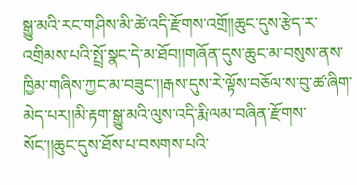སྒྱུ་མའི་རང་གཤིས་མི་ཚེ་འདི་རྫོགས་འགྲོ།།ཆུང་དུས་རྩེད་ར་འགྲིམས་པའི་སྤྲོ་སྣང་དེ་མ་ཐོབ།།གཞོན་དུས་ཆུང་མ་བསུས་ནས་ཁྱིམ་གཞིས་ཀྱང་མ་བཟུང་།།རྒས་དུས་རེ་ལྟོས་བཅོལ་ས་བུ་ཚ་ཞིག་མེད་པར།།མི་རྟག་སྒྱུ་མའི་ལུས་འདི་རྨི་ལམ་བཞིན་རྫོགས་སོང་།།ཆུང་དུས་ཐོས་པ་བསགས་པའི་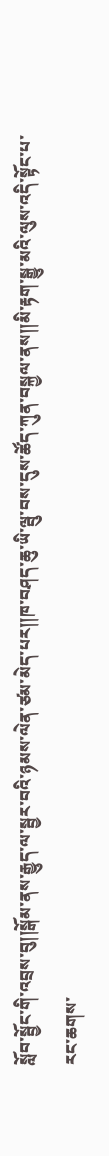སློབ་སྦྱོང་གི་འབྲས་བུ།།སྒོམ་ནས་རྒྱུད་ལ་སྦྱར་བའི་ཉམས་ལེན་ཙམ་མེད་པར།།ཁ་བཤད་ཆུ་ཡི་ལྦུ་བས་དུས་ཚོད་ཀུན་བསྐྱལ་ནས།།མི་རྟག་སྒྱུ་མའི་ལུས་འདི་སྟོང་པ་རང་ཆགས་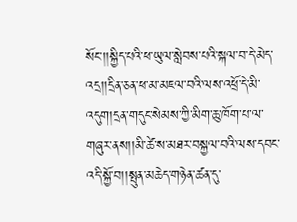སོང་།།སྐྱིད་པའི་ཕ་ཡུལ་སླེབས་པའི་སྐལ་བ་དེ་མེད་འདྲ།།དྲིན་ཅན་ཕ་མ་མཇལ་བའི་ལས་འཕྲོ་དེ་མི་འདུག།དྲན་གདུང་སེམས་ཀྱི་མིག་ཆུ་ཁོག་པ་ལ་གཞུར་ནས།།མི་ཚེ་ས་མཐར་བསྐྱལ་བའི་ལས་དབང་འདི་སྐྱོ་བ།།སྤུན་མཆེད་གཉེན་ཚན་དུ་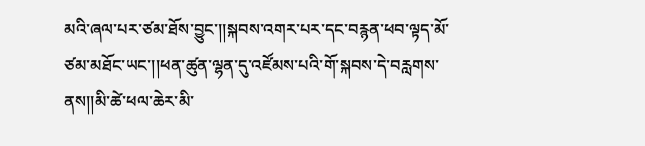མའི་ཞལ་པར་ཙམ་ཐོས་བྱུང་།།སྐབས་འགར་པར་དང་བརྙན་ཕབ་ལྟད་མོ་ཙམ་མཐོང་ཡང་།།ཕན་ཚུན་ལྷན་དུ་འཛོམས་པའི་གོ་སྐབས་དེ་བརླགས་ནས།།མི་ཚེ་ཕལ་ཆེར་མི་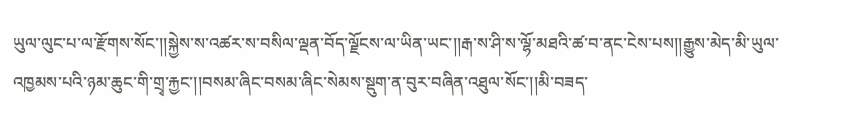ཡུལ་ལུང་པ་ལ་རྫོགས་སོང་།།སྐྱེས་ས་འཚར་ས་བསིལ་ལྡན་བོད་ལྗོངས་ལ་ཡིན་ཡང་།།རྒ་ས་ཤི་ས་ལྷོ་མཐའི་ཚ་བ་ནང་ངེས་པས།།རྒྱུས་མེད་མི་ཡུལ་འཁྱམས་པའི་ཉམ་ཆུང་གི་གྲྭ་རྐྱང་།།བསམ་ཞིང་བསམ་ཞིང་སེམས་སྡུག་ན་བུར་བཞིན་འཐུལ་སོང་།།མི་བཟད་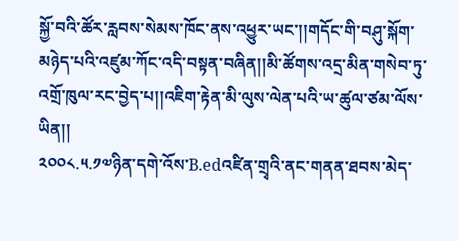སྐྱོ་བའི་ཚོར་རླབས་སེམས་ཁོང་ནས་འཕྱུར་ཡང་།།གདོང་གི་བཤུ་སྐོག་མཉེད་པའི་འཛུམ་ཀོང་འདི་བསྟན་བཞིན།།མི་ཚོགས་འདྲ་མིན་གསེབ་ཏུ་འགྲོ་ཁུལ་རང་བྱེད་པ།།འཇིག་རྟེན་མི་ལུས་ལེན་པའི་ཡ་ཚུལ་ཙམ་ལོས་ཡིན།།
༢༠༠༨.༥.༡༧ཉིན་དགེ་འོས་B.edའཛིན་གྲྭའི་ནང་གནན་ཐབས་མེད་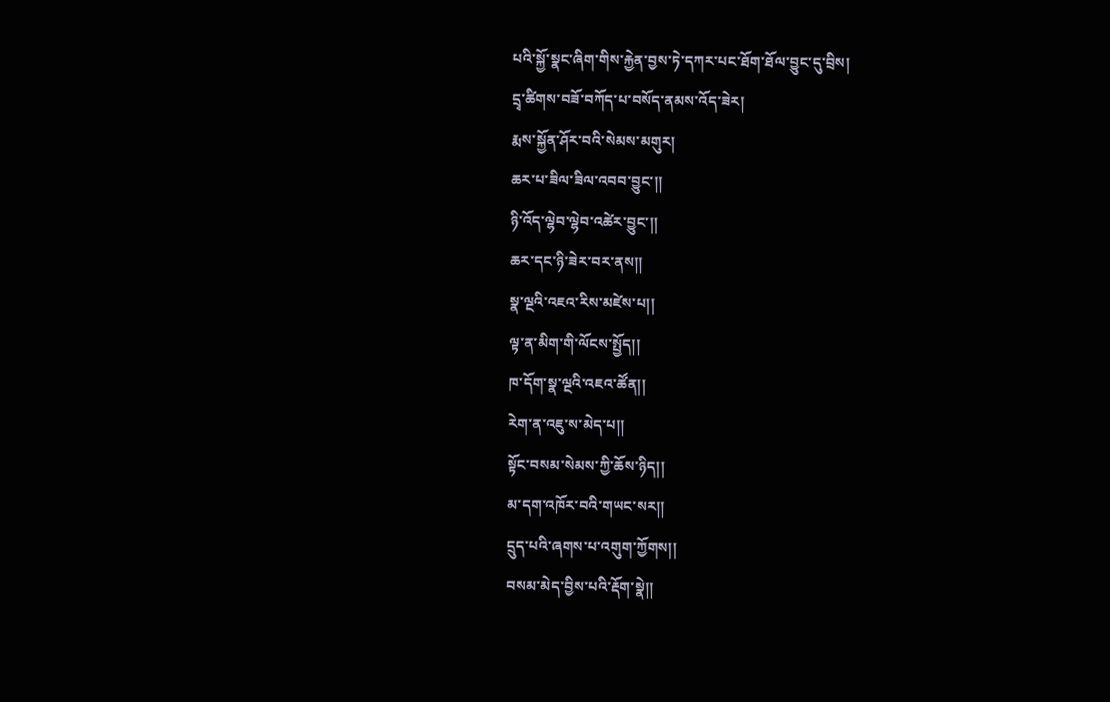པའི་སྐྱོ་སྣང་ཞིག་གིས་རྐྱེན་བྱས་ཏེ་དཀར་པང་ཐོག་ཐོལ་བྱུང་དུ་བྲིས།
དྲྭ་ཚིགས་བཟོ་བཀོད་པ་བསོད་ནམས་འོད་ཟེར།
རྨས་སྐྱོན་ཤོར་བའི་སེམས་མགུར།
ཆར་པ་ཟིལ་ཟིལ་འབབ་བྱུང་།།
ཉི་འོད་ལྷེབ་ལྷེབ་འཚེར་བྱུང་།།
ཆར་དང་ཉི་ཟེར་བར་ནས།།
སྣ་ལྔའི་འཇའ་རིས་མཛེས་པ།།
ལྟ་ན་མིག་གི་ལོངས་སྤྱོད།།
ཁ་དོག་སྣ་ལྔའི་འཇའ་ཚོན།།
རེག་ན་འཇུ་ས་མེད་པ།།
སྟོང་བསམ་སེམས་ཀྱི་ཆོས་ཉིད།།
མ་དག་འཁོར་བའི་གཡང་སར།།
དྲུད་པའི་ཞགས་པ་འགུག་ཀྱོགས།།
བསམ་མེད་བྱིས་པའི་རྡོག་སྣེ།།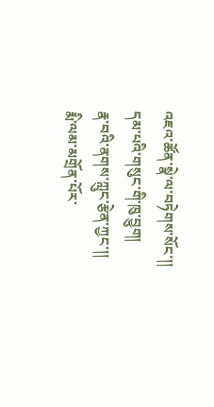འཇའ་ཚོན་སྣེ་ལ་བཏེགས་སོང་།།
དམ་པའི་གསུང་གི་ཁུ་བྱུག།
རྣ་བའི་ནགས་ཀླུང་རྩེན་ཀྱང་།།
རྨི་ལམ་མགྲོན་པོར་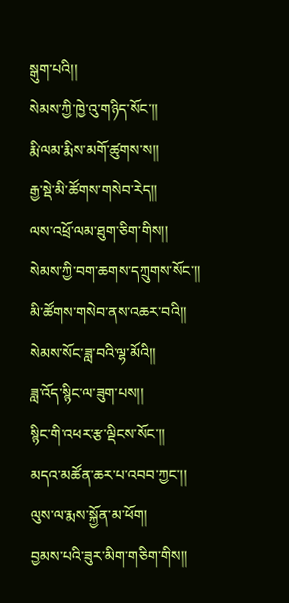སྒུག་པའི།།
སེམས་ཀྱི་ཁྱེ་འུ་གཉིད་སོང་།།
རྨི་ལམ་རྨིས་མགོ་ཚུགས་ས།།
རྒྱ་སྡེ་མི་ཚོགས་གསེབ་རེད།།
ལས་འཕྲོ་ལམ་ཐུག་ཅིག་གིས།།
སེམས་ཀྱི་བག་ཆགས་དཀྲུགས་སོང་།།
མི་ཚོགས་གསེབ་ནས་འཆར་བའི།།
སེམས་སོང་ཟླ་བའི་ལྷ་མོའི།།
ཟླ་འོད་སྙིང་ལ་ཟུག་པས།།
སྙིང་གི་འཕར་རྩ་ལྡིངས་སོང་།།
མདའ་མཚོན་ཆར་པ་འབབ་ཀྱང་།།
ལུས་ལ་རྨས་སྐྱོན་མ་ཕོག།
བྱམས་པའི་ཟུར་མིག་གཅིག་གིས།།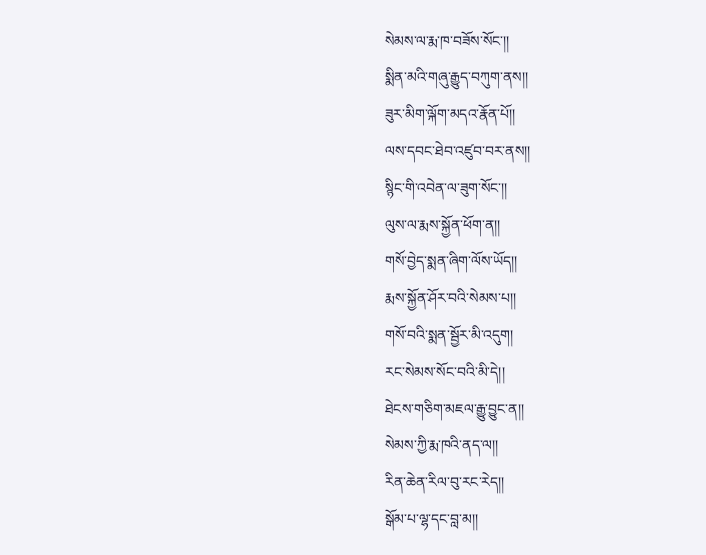སེམས་ལ་རྨ་ཁ་བཟོས་སོང་།།
སྨིན་མའི་གཞུ་རྒྱུད་བཀུག་ནས།།
ཟུར་མིག་ལྐོག་མདའ་རྣོན་པོ།།
ལས་དབང་ཐེབ་འཛུབ་བར་ནས།།
སྙིང་གི་འབེན་ལ་ཟུག་སོང་།།
ལུས་ལ་རྨས་སྐྱོན་ཕོག་ན།།
གསོ་བྱེད་སྨན་ཞིག་ལོས་ཡོད།།
རྨས་སྐྱོན་ཤོར་བའི་སེམས་པ།།
གསོ་བའི་སྨན་སྦྱོར་མི་འདུག།
རང་སེམས་སོང་བའི་མི་དེ།།
ཐེངས་གཅིག་མཇལ་རྒྱུ་བྱུང་ན།།
སེམས་ཀྱི་རྨ་ཁའི་ནད་ལ།།
རིན་ཆེན་རིལ་བུ་རང་རེད།།
སྒོམ་པ་ལྷ་དང་བླ་མ།།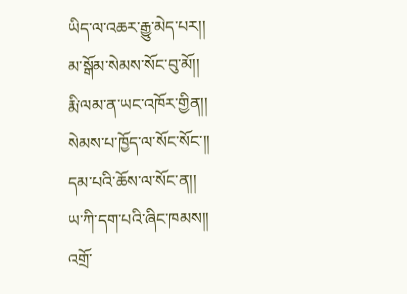ཡིད་ལ་འཆར་རྒྱུ་མེད་པར།།
མ་སྒོམ་སེམས་སོང་བུ་མོ།།
རྨི་ལམ་ན་ཡང་འཁོར་གྱིན།།
སེམས་པ་ཁྱོད་ལ་སོང་སོང་།།
དམ་པའི་ཆོས་ལ་སོང་ན།།
ཡ་ཀི་དག་པའི་ཞིང་ཁམས།།
འགྲོ་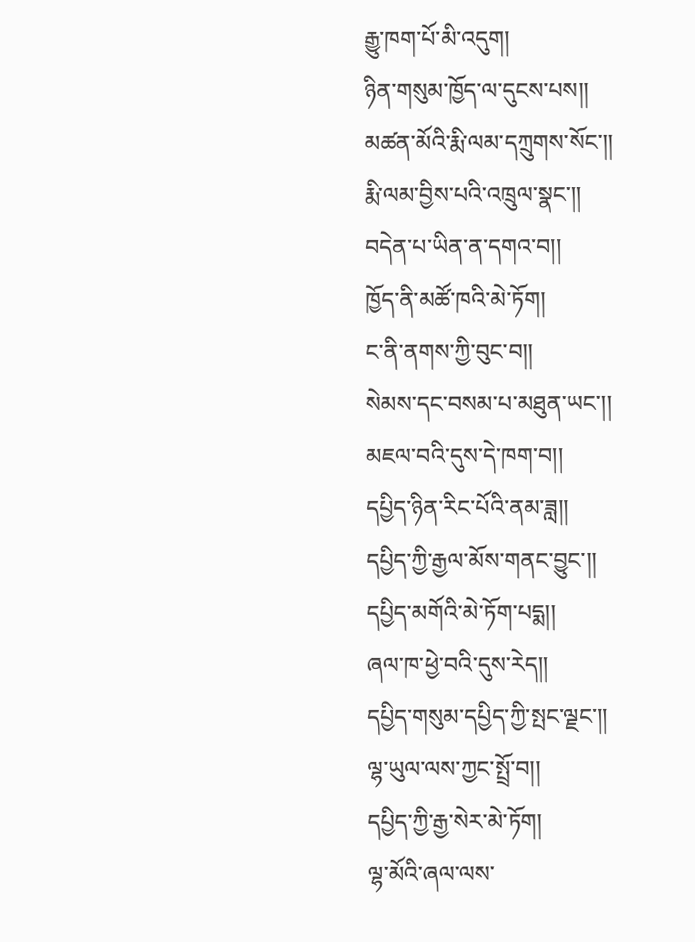རྒྱུ་ཁག་པོ་མི་འདུག།
ཉིན་གསུམ་ཁྱོད་ལ་དུངས་པས།།
མཚན་མོའི་རྨི་ལམ་དཀྲུགས་སོང་།།
རྨི་ལམ་བྱིས་པའི་འཁྲུལ་སྣང་།།
བདེན་པ་ཡིན་ན་དགའ་བ།།
ཁྱོད་ནི་མཚོ་ཁའི་མེ་ཏོག།
ང་ནི་ནགས་ཀྱི་བུང་བ།།
སེམས་དང་བསམ་པ་མཐུན་ཡང་།།
མཇལ་བའི་དུས་དེ་ཁག་བ།།
དཔྱིད་ཉིན་རིང་པོའི་ནམ་ཟླ།།
དཔྱིད་ཀྱི་རྒྱལ་མོས་གནང་བྱུང་།།
དཔྱིད་མགོའི་མེ་ཏོག་པདྨ།།
ཞལ་ཁ་ཕྱེ་བའི་དུས་རེད།།
དཔྱིད་གསུམ་དཔྱིད་ཀྱི་སྤང་ལྗང་།།
ལྷ་ཡུལ་ལས་ཀྱང་སྤྲོ་བ།།
དཔྱིད་ཀྱི་རྒྱ་སེར་མེ་ཏོག།
ལྷ་མོའི་ཞལ་ལས་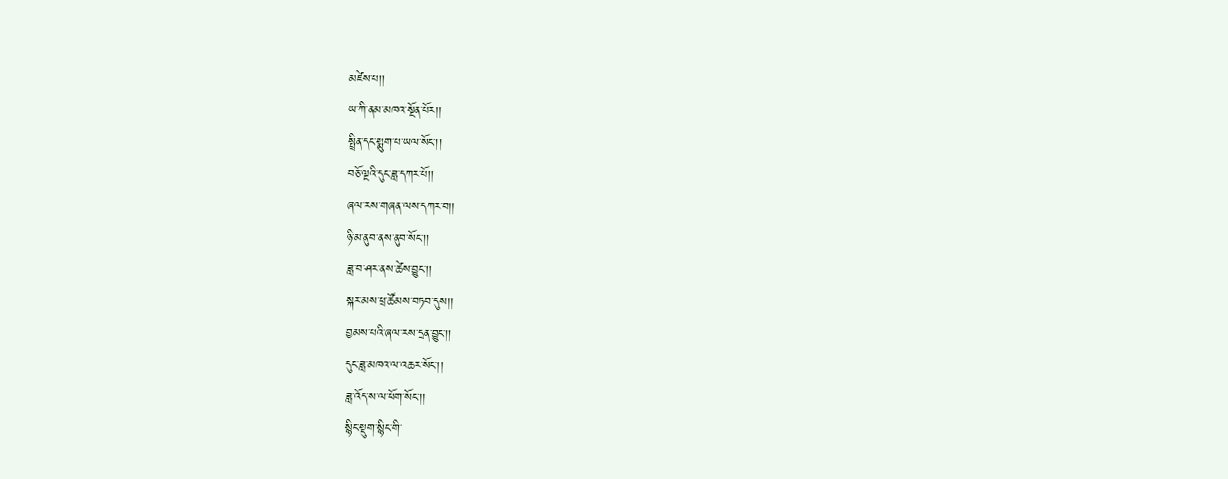མཛེས་པ།།
ཡ་ཀི་ནམ་མཁའ་སྔོན་པོར།།
སྤྲིན་དང་སྨུག་པ་ཡལ་སོང་།།
བཅོ་ལྔའི་དུང་ཟླ་དཀར་པོ།།
ཞལ་རས་གཞན་ལས་དཀར་བ།།
ཉི་མ་ནུབ་ནས་ནུབ་སོང་།།
ཟླ་བ་ཤར་ནས་ཚེས་བྱུང་།།
སྐར་མས་ཕྲ་ཚོམས་བཏབ་དུས།།
བྱམས་པའི་ཞལ་རས་དྲན་བྱུང་།།
དུང་ཟླ་མཁའ་ལ་འཆར་སོང་།།
ཟླ་འོད་ས་ལ་ཕོག་སོང་།།
སྙིང་སྡུག་སྙིང་གི་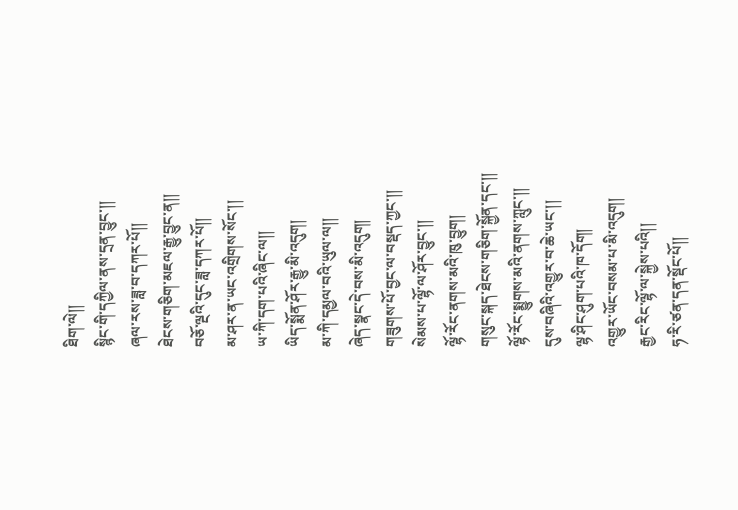ཐིག་ལེ།།
སྙིང་གི་དཀྱིལ་ནས་དྲན་བྱུང་།།
ཞལ་རས་ཟླ་བ་དཀར་པོ།།
ཐེངས་གཅིག་མཇལ་རྒྱུ་བྱུང་ན།།
བཅོ་ལྔའི་དུང་ཟླ་དཀར་པོ།།
མ་ཤར་ན་ཡང་འགྲིགས་སོང་།།
ཡ་ཀི་དག་པའི་ཞིང་ལ།།
ཡིད་སྨོན་ཤོར་རྒྱུ་མི་འདུག།
མ་ཀི་དམྱལ་བའི་ཡུལ་ལ།།
ཞེད་སྣང་དེ་བས་མི་འདུག།
གཟུགས་པོ་བྱང་ལ་བསྡད་ཀྱང་།།
སེམས་པ་ལྷོ་ལ་ཤོར་བྱུང་།།
ལྷོ་རོང་ནགས་མའི་ཁུ་བྱུག།
གསུང་སྐད་ཐེངས་གཅིག་སྐྱོན་དང་།།
ལྷོ་རོང་སྨྱུགས་མའི་ནགས་ཀླུང་།།
དུས་བཞིའི་འགྱུར་བ་ཆེ་ཡང་།།
ལྷ་ཤིང་ཤུག་པའི་ཁ་དོག།
འགྱུར་ཡོང་བསམ་པ་མི་འདུག།
རྒྱང་རིང་ལྷོ་ལ་སྐྱེས་པའི།།
ཧ་རི་ཙན་དན་སྡོང་པོ།།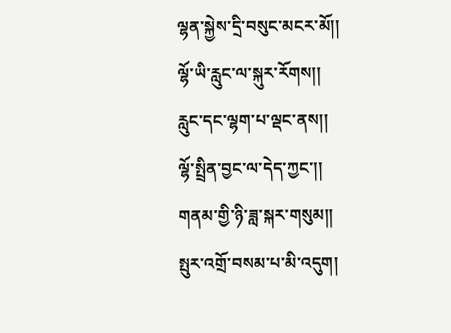ལྷན་སྐྱེས་དྲི་བསུང་མངར་མོ།།
ལྷོ་ཡི་རླུང་ལ་སྐུར་རོགས།།
རླུང་དང་ལྷག་པ་ལྡང་ནས།།
ལྷོ་སྤྲིན་བྱང་ལ་དེད་ཀྱང་།།
གནམ་གྱི་ཉི་ཟླ་སྐར་གསུམ།།
སྤུར་འགྲོ་བསམ་པ་མི་འདུག།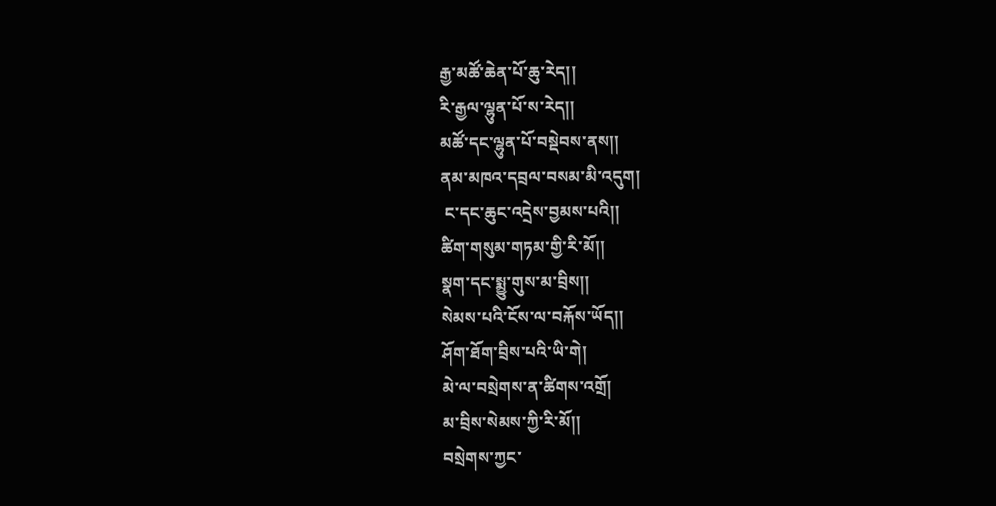རྒྱ་མཚོ་ཆེན་པོ་ཆུ་རེད།།
རི་རྒྱལ་ལྷུན་པོ་ས་རེད།།
མཚོ་དང་ལྷུན་པོ་བསྡེབས་ནས།།
ནམ་མཁའ་དབྲལ་བསམ་མི་འདུག།
 ང་དང་ཆུང་འདྲེས་བྱམས་པའི།།
ཚིག་གསུམ་གཏམ་གྱི་རི་མོ།།
སྣག་དང་སྨྱུ་གུས་མ་བྲིས།།
སེམས་པའི་ངོས་ལ་བརྐོས་ཡོད།།
ཤོག་ཐོག་བྲིས་པའི་ཡི་གེ།
མེ་ལ་བསྲེགས་ན་ཚིགས་འགྲོ།
མ་བྲིས་སེམས་ཀྱི་རི་མོ།།
བསྲེགས་ཀྱང་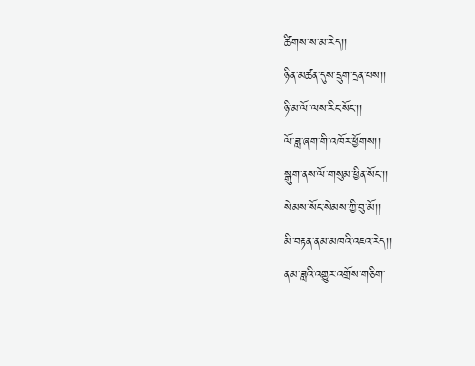ཚིགས་ས་མ་རེད།།
ཉིན་མཚན་དུས་དྲུག་དྲན་པས།།
ཉི་མ་ལོ་ལས་རིང་སོང་།།
ལོ་ཟླ་ཞག་གི་འཁོར་ཕྱོགས།།
སྒུག་ནས་ལོ་གསུམ་ཕྱིན་སོང་།།
སེམས་སོང་སེམས་ཀྱི་བུ་མོ།།
མི་བརྟན་ནམ་མཁའི་འཇའ་རེད།།
ནམ་ཟླའི་འགྱུར་འགྲོས་གཅིག་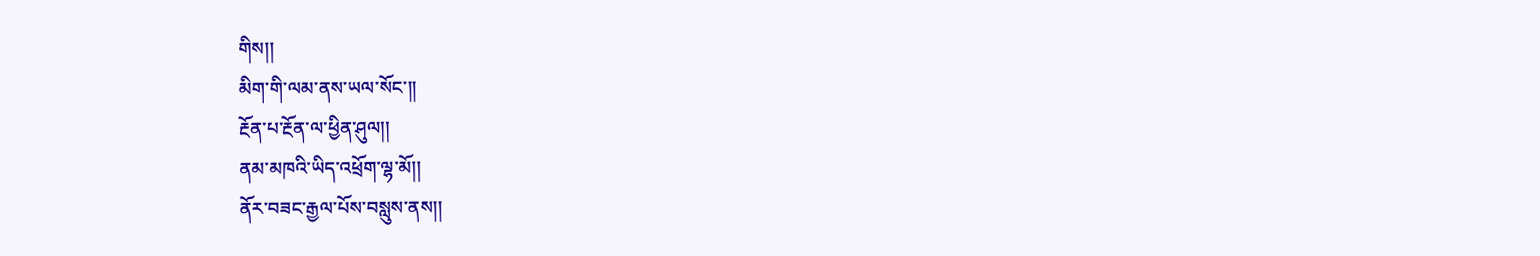གིས།།
མིག་གི་ལམ་ནས་ཡལ་སོང་།།
རྔོན་པ་རྔོན་ལ་ཕྱིན་ཤུལ།།
ནམ་མཁའི་ཡིད་འཕྲོག་ལྷ་མོ།།
ནོར་བཟང་རྒྱལ་པོས་བསླུས་ནས།།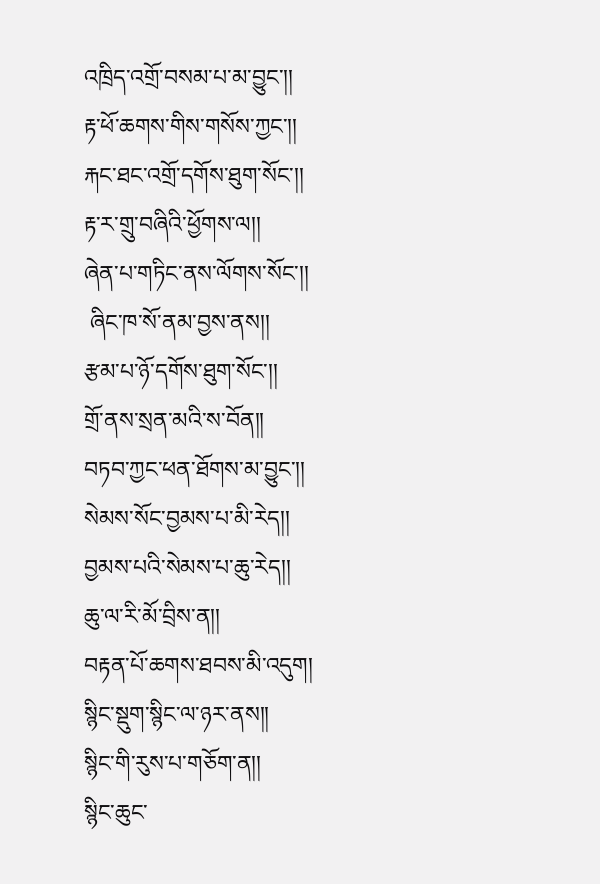འཁྲིད་འགྲོ་བསམ་པ་མ་བྱུང་།།
རྟ་ཕོ་ཆགས་གིས་གསོས་ཀྱང་།།
རྐང་ཐང་འགྲོ་དགོས་ཐུག་སོང་།།
རྟ་ར་གྲུ་བཞིའི་ཕྱོགས་ལ།།
ཞེན་པ་གཏིང་ནས་ལོགས་སོང་།།
 ཞིང་ཁ་སོ་ནམ་བྱས་ནས།།
རྩམ་པ་ཉོ་དགོས་ཐུག་སོང་།།
གྲོ་ནས་སྲན་མའི་ས་བོན།།
བཏབ་ཀྱང་ཕན་ཐོགས་མ་བྱུང་།།
སེམས་སོང་བྱམས་པ་མི་རེད།།
བྱམས་པའི་སེམས་པ་ཆུ་རེད།།
ཆུ་ལ་རི་མོ་བྲིས་ན།།
བརྟན་པོ་ཆགས་ཐབས་མི་འདུག།
སྙིང་སྡུག་སྙིང་ལ་ཉར་ནས།།
སྙིང་གི་རུས་པ་གཅོག་ན།།
སྙིང་ཆུང་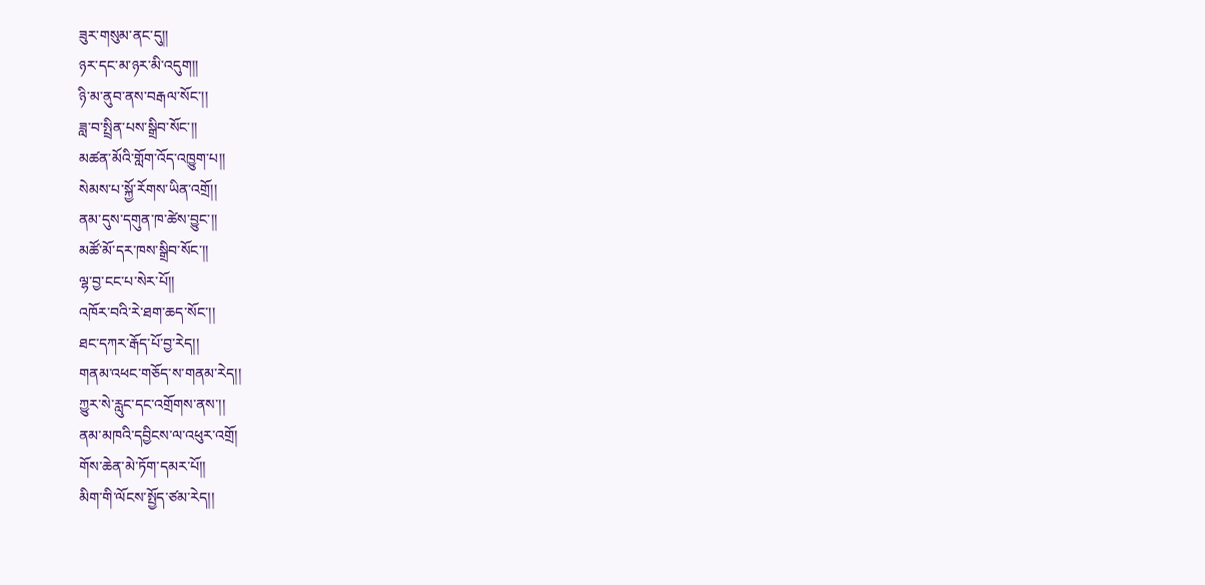ཟུར་གསུམ་ནང་དུ།།
ཉར་དང་མ་ཉར་མི་འདུག།།
ཉི་མ་ནུབ་ནས་བརྒལ་སོང་།།
ཟླ་བ་སྤྲིན་པས་སྒྲིབ་སོང་།།
མཚན་མོའི་གློག་འོད་འཁྱུག་པ།།
སེམས་པ་སྐྱོ་རོགས་ཡིན་འགྲོ།།
ནམ་དུས་དགུན་ཁ་ཚེས་བྱུང་།།
མཚོ་མོ་དར་ཁས་སྒྲིབ་སོང་།།
ལྷ་བྱ་ངང་པ་སེར་པོ།།
འཁོར་བའི་རེ་ཐག་ཆད་སོང་།།
ཐང་དཀར་རྒོད་པོ་བྱ་རེད།།
གནམ་འཕང་གཅོད་ས་གནམ་རེད།།
ཀྱུར་སེ་རླུང་དང་འགྲོགས་ནས་།།
ནམ་མཁའི་དབྱིངས་ལ་འཕུར་འགྲོ།
གོས་ཆེན་མེ་ཏོག་དམར་པོ།།
མིག་གི་ལོངས་སྤྱོད་ཙམ་རེད།།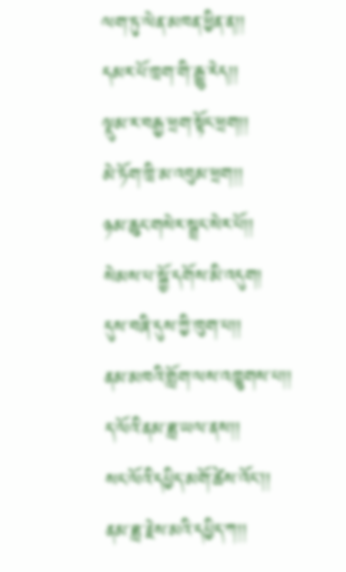ལག་ཏུ་ལེན་མཁན་ཕྱིན་ན།།
དམར་པོ་ཁྲག་གི་རྒྱུ་རེད།།
ལྡུམ་ར་བརྒྱ་ཕྲག་སྟོང་ཕྲག།།
མེ་ཏོག་ཁྲི་མ་འབུམ་ཕྲག།།
ཉམ་ཆུང་གསེར་སྦྲང་སེར་པོ།།
སེམས་པ་སྐྱོ་དགོས་མི་འདུག།
དུས་བཞི་དུས་ཀྱི་ཁུག་པ།།
ནམ་མཁའི་གློག་ལས་འཁྱུགས་པ།།
ད་ལོའི་ནམ་ཟླ་ཡལ་ནས།།
སང་ལོའི་དཔྱིད་མགོ་ཚེས་འོང།།
ནམ་ཟླ་རྗེས་མའི་དཔྱིད་ཀ།།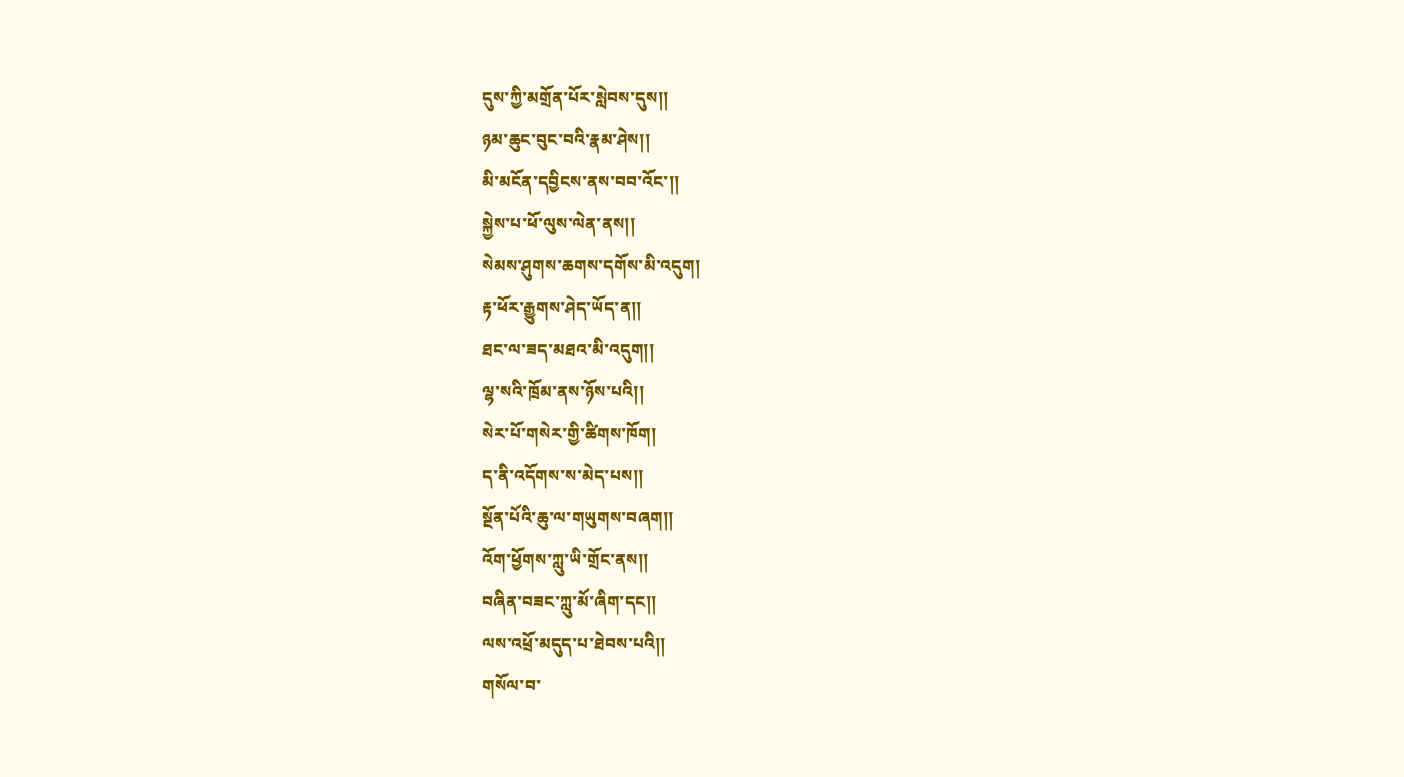དུས་ཀྱི་མགྲོན་པོར་སླེབས་དུས།།
ཉམ་ཆུང་བུང་བའི་རྣམ་ཤེས།།
མི་མངོན་དབྱིངས་ནས་བབ་འོང་།།
སྐྱེས་པ་ཕོ་ལུས་ལེན་ནས།།
སེམས་ཤུགས་ཆགས་དགོས་མི་འདུག།
རྟ་ཕོར་རྒྱུགས་ཤེད་ཡོད་ན།།
ཐང་ལ་ཟད་མཐའ་མི་འདུག།།
ལྷ་སའི་ཁྲོམ་ནས་ཉོས་པའི།།
སེར་པོ་གསེར་གྱི་ཚིགས་ཁོག།
ད་ནི་འདོགས་ས་མེད་པས།།
སྔོན་པོའི་ཆུ་ལ་གཡུགས་བཞག།།
འོག་ཕྱོགས་ཀླུ་ཡི་གྲོང་ནས།།
བཞིན་བཟང་ཀླུ་མོ་ཞིག་དང།།
ལས་འཕྲོ་མདུད་པ་ཐེབས་པའི།།
གསོལ་བ་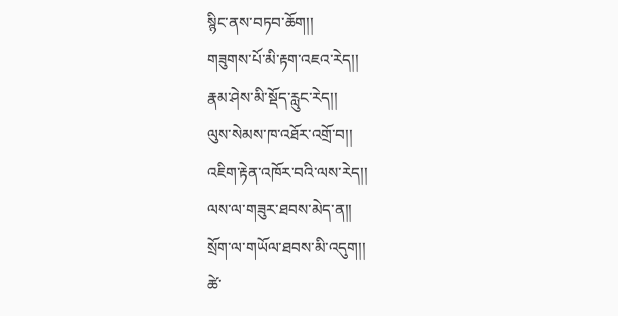སྙིང་ནས་བཏབ་ཆོག།།
གཟུགས་པོ་མི་རྟག་འཇའ་རེད།།
རྣམ་ཤེས་མི་སྡོད་རླུང་རེད།།
ལུས་སེམས་ཁ་འཐོར་འགྲོ་བ།།
འཇིག་རྟེན་འཁོར་བའི་ལས་རེད།།
ལས་ལ་གཟུར་ཐབས་མེད་ན།།
སྲོག་ལ་གཡོལ་ཐབས་མི་འདུག།།
ཚེ་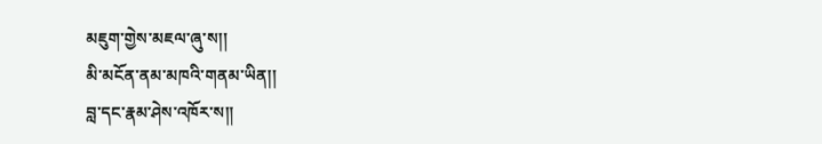མཇུག་གྱེས་མཇལ་ཞུ་ས།།
མི་མངོན་ནམ་མཁའི་གནམ་ཡིན།།
བླ་དང་རྣམ་ཤེས་འཁོར་ས།།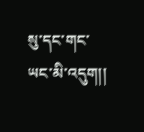སུ་དང་གང་ཡང་མི་འདུག།།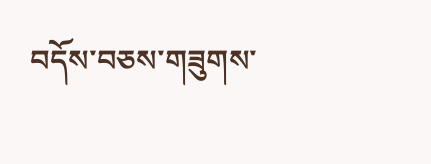བདོས་བཅས་གཟུགས་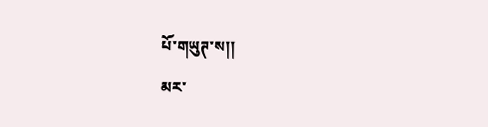པོ་གཡུཊ་ས།།
མར་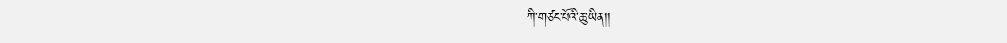ཀི་གཙང་པོའི་ཆུ་ཡིན།།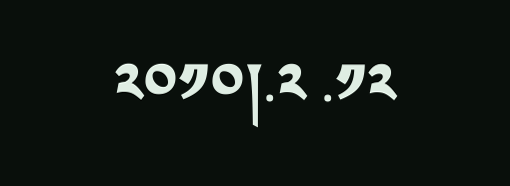༢༠༡༠།.༢ .༡༢